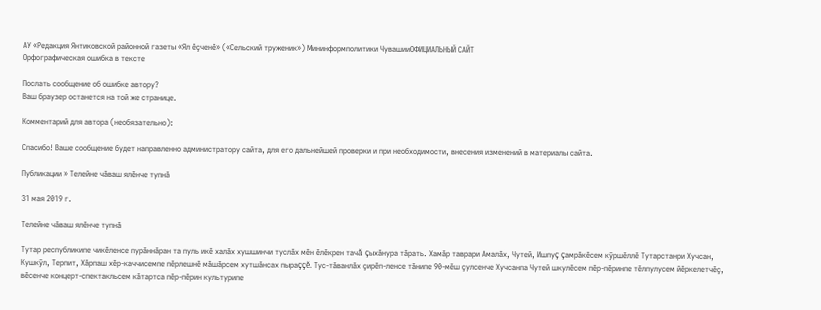АУ «Редакция Янтиковской районной газеты «Ял ěçченě» («Сельский труженик») Мининформполитики ЧувашииОФИЦИАЛЬНЫЙ САЙТ
Орфографическая ошибка в тексте

Послать сообщение об ошибке автору?
Ваш браузер останется на той же странице.

Комментарий для автора (необязательно):

Спасибо! Ваше сообщение будет направленно администратору сайта, для его дальнейшей проверки и при необходимости, внесения изменений в материалы сайта.

Публикации » Телейне чăваш ялĕнче тупнă

31 мая 2019 г.

Телейне чăваш ялĕнче тупнă

Тутар республикипе чикĕленсе пурăннăран та пуль икĕ халăх хушшинчи туслăх мĕн ĕлĕкрен тачă çыхăнура тăрать. Хамăр таврари Амалăх, Чутей, Ишпуç çамрăкĕсем кÿршĕллĕ Тутарстанри Хучсан, Кушкÿл, Терпит, Хăрпаш хĕр-каччисемпе пĕрлешнĕ мăшăрсем хутшăнсах пыраççĕ. Тус-тăванлăх çирĕп-ленсе тăнипе 90-мĕш çулсенче Хучсанпа Чутей шкулĕсем пĕр-пĕринпе тĕлпулусем йĕркелетчĕç, вĕсенче концерт-спектакльсем кăтартса пĕр-пĕрин культурипе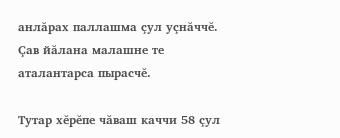анлăрах паллашма çул уçнăччĕ. Çав йăлана малашне те аталантарса пырасчĕ.

Тутар хĕрĕпе чăваш каччи 58 çул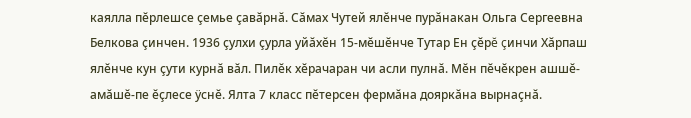каялла пĕрлешсе çемье çавăрнă. Сăмах Чутей ялĕнче пурăнакан Ольга Сергеевна Белкова çинчен. 1936 çулхи çурла уйăхĕн 15-мĕшĕнче Тутар Ен çĕрĕ çинчи Хăрпаш ялĕнче кун çути курнă вăл. Пилĕк хĕрачаран чи асли пулнă. Мĕн пĕчĕкрен ашшĕ-амăшĕ-пе ĕçлесе ÿснĕ. Ялта 7 класс пĕтерсен фермăна дояркăна вырнаçнă.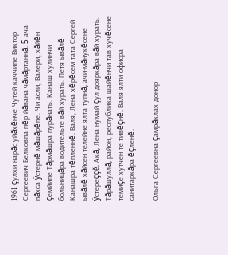1961 çулхи нарăс уйăхĕнче Чутей каччипе Виктор Сергеевич Белковпа пĕр йăвана чăмăртаннă. 5 ача пăхса ÿстернĕ мăшăрĕпе. Чи асли, Валери, хăйĕн çемйипе Тăрмăшра пурăнать. Канаш хулинчи больницăра водительте вăй хурать. Петя ывăлĕ Канашра тĕпленнĕ. Валя, Лена хĕрĕсем тата Сергей ывăлĕ хăйсен телейне ялта тупнă, ачи-мăнукĕсене ÿстереççĕ. Акă, Лена нумай çул дояркăра вăй хурать. Тăрăшуллă, район, республика шайĕнчи тав хучĕсене темиçе хутчен те тивĕçнĕ. Валя ялти офисра санитаркăра ĕçленĕ.

Ольга Сергеевна çамрăклах донор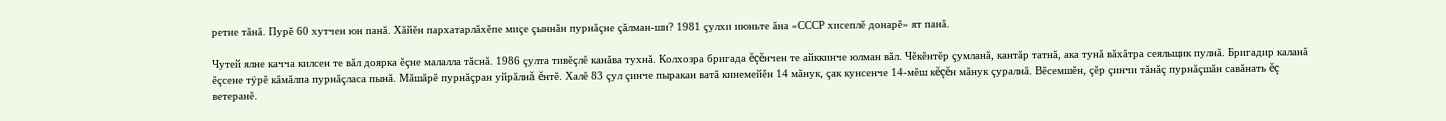ретне тăнă. Пурĕ 60 хутчен юн панă. Хăйĕн пархатарлăхĕпе миçе çыннăн пурнăçне çăлман-ши? 1981 çулхи июньте ăна «СССР хисеплĕ донарĕ» ят панă.

Чутей ялне качча килсен те вăл доярка ĕçне малалла тăснă. 1986 çулта тивĕçлĕ канăва тухнă. Колхозра бригада ĕçĕнчен те айккинче юлман вăл. Чĕкĕнтĕр çумланă, кантăр татнă, ака тунă вăхăтра сеяльщик пулнă. Бригадир каланă ĕçсене тÿрĕ кăмăлпа пурнăçласа пынă. Мăшăрĕ пурнăçран уйрăлнă ĕнтĕ. Халĕ 83 çул çинче пыракан ватă кинемейĕн 14 мăнук, çак кунсенче 14-мĕш кĕçĕн мăнук çуралнă. Вĕсемшĕн, çĕр çинчи тăнăç пурнăçшăн савăнать ĕç ветеранĕ.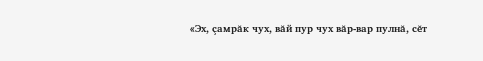«Эх, çамрăк чух, вăй пур чух вăр-вар пулнă, сĕт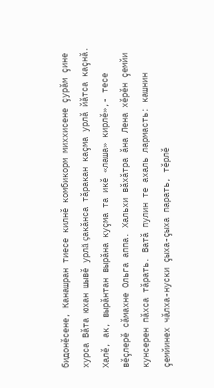бидонĕсене, Канашран тиесе килнĕ комбикорм миххисене çурăм çине хурса Вăта юхан шывĕ урлă çакăнса тăракан каçма урлă йăтса каçнă. Халĕ, ак, вырăнтан вырăна куçма та икĕ «лаша» кирлĕ»,- тесе вĕçлерĕ сăмахне Ольга аппа. Хальхи вăхăтра ăна Лена хĕрĕн çемйи кунсерен пăхса тăрать. Ватă пулин те ахаль лармасть: кашнин çемйинех чăлха-нуски çыха-çыха парать, тĕрлĕ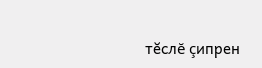тĕслĕ çипрен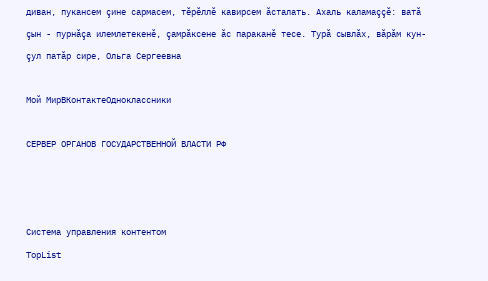диван, пукансем çине сармасем, тĕрĕллĕ кавирсем ăсталать. Ахаль каламаççĕ: ватă çын - пурнăçа илемлетекенĕ, çамрăксене ăс параканĕ тесе. Турă сывлăх, вăрăм кун-çул патăр сире, Ольга Сергеевна

Мой МирВКонтактеОдноклассники

СЕРВЕР ОРГАНОВ ГОСУДАРСТВЕННОЙ ВЛАСТИ РФ



Система управления контентом
TopList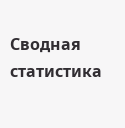Сводная статистика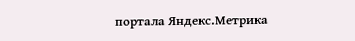портала Яндекс.Метрика